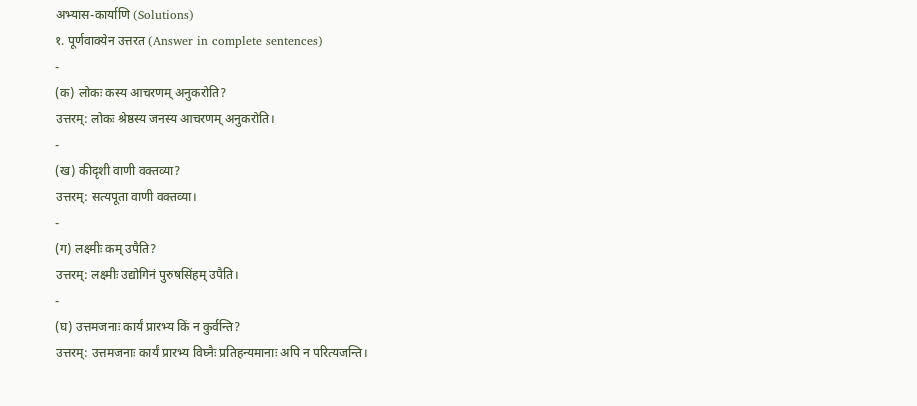अभ्यास-कार्याणि (Solutions)
१. पूर्णवाक्येन उत्तरत (Answer in complete sentences)
-
(क) लोकः कस्य आचरणम् अनुकरोति?
उत्तरम्: लोकः श्रेष्ठस्य जनस्य आचरणम् अनुकरोति।
-
(ख) कीदृशी वाणी वक्तव्या?
उत्तरम्: सत्यपूता वाणी वक्तव्या।
-
(ग) लक्ष्मीः कम् उपैति?
उत्तरम्: लक्ष्मीः उद्योगिनं पुरुषसिंहम् उपैति।
-
(घ) उत्तमजनाः कार्यं प्रारभ्य किं न कुर्वन्ति?
उत्तरम्: उत्तमजनाः कार्यं प्रारभ्य विघ्नैः प्रतिहन्यमानाः अपि न परित्यजन्ति।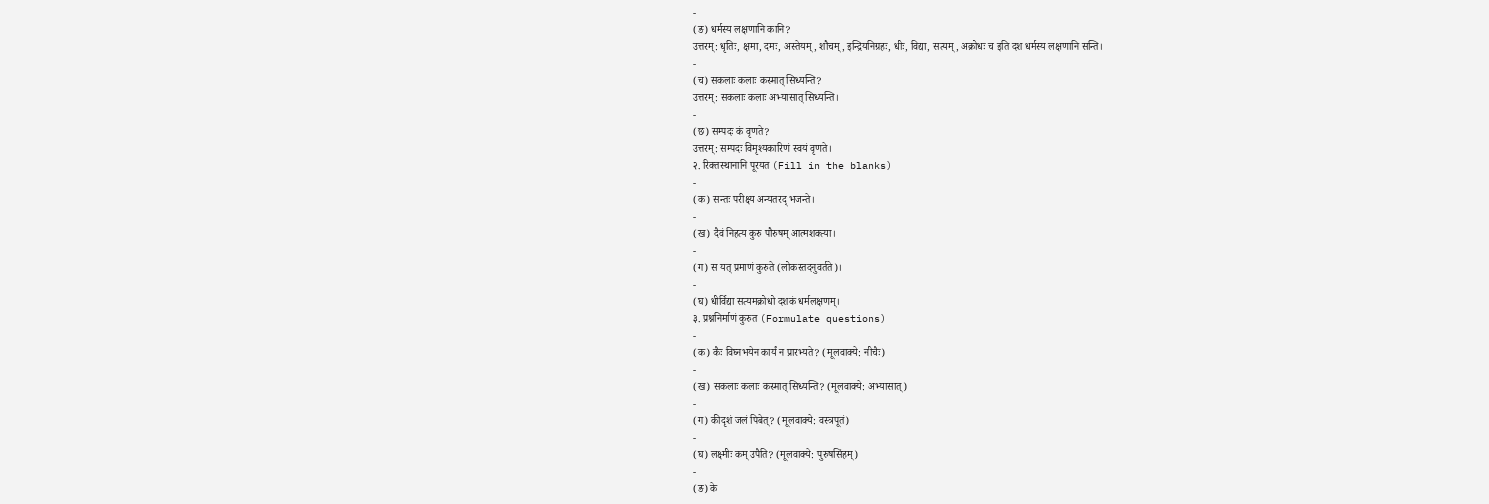-
(ङ) धर्मस्य लक्षणानि कानि?
उत्तरम्: धृतिः, क्षमा, दमः, अस्तेयम्, शौचम्, इन्द्रियनिग्रहः, धीः, विद्या, सत्यम्, अक्रोधः च इति दश धर्मस्य लक्षणानि सन्ति।
-
(च) सकलाः कलाः कस्मात् सिध्यन्ति?
उत्तरम्: सकलाः कलाः अभ्यासात् सिध्यन्ति।
-
(छ) सम्पदः कं वृणते?
उत्तरम्: सम्पदः विमृश्यकारिणं स्वयं वृणते।
२. रिक्तस्थानानि पूरयत (Fill in the blanks)
-
(क) सन्तः परीक्ष्य अन्यतरद् भजन्ते।
-
(ख) दैवं निहत्य कुरु पौरुषम् आत्मशक्त्या।
-
(ग) स यत् प्रमाणं कुरुते (लोकस्तदनुवर्तते)।
-
(घ) धीर्विद्या सत्यमक्रोधो दशकं धर्मलक्षणम्।
३. प्रश्ननिर्माणं कुरुत (Formulate questions)
-
(क) कैः विघ्नभयेन कार्यं न प्रारभ्यते? (मूलवाक्ये: नीचैः)
-
(ख) सकलाः कलाः कस्मात् सिध्यन्ति? (मूलवाक्ये: अभ्यासात्)
-
(ग) कीदृशं जलं पिबेत्? (मूलवाक्ये: वस्त्रपूतं)
-
(घ) लक्ष्मीः कम् उपैति? (मूलवाक्ये: पुरुषसिंहम्)
-
(ङ) के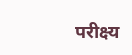परीक्ष्य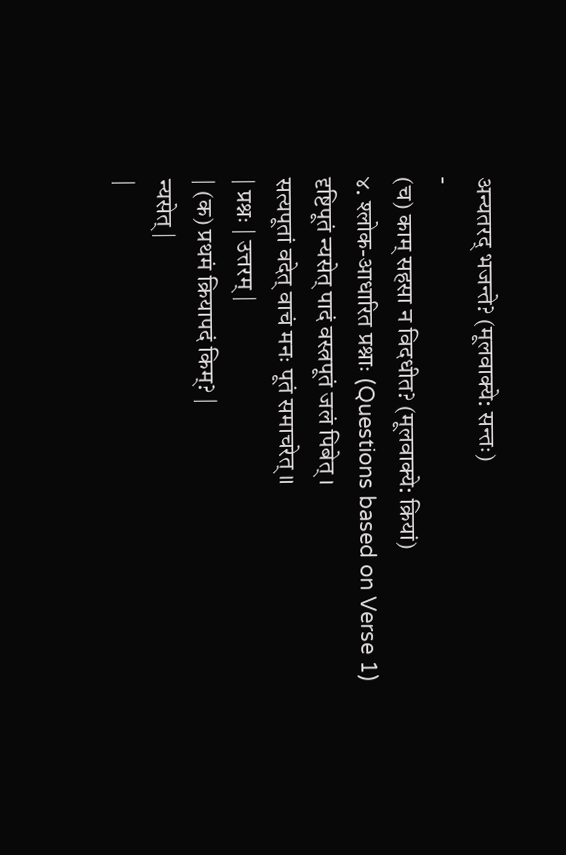अन्यतरद् भजन्ते? (मूलवाक्ये: सन्तः)
-
(च) काम् सहसा न विदधीत? (मूलवाक्ये: क्रियां)
४. श्लोक-आधारित प्रश्नाः (Questions based on Verse 1)
दृष्टिपूतं न्यसेत् पादं वस्त्रपूतं जलं पिबेत् ।
सत्यपूतां वदेत् वाचं मनः पूतं समाचरेत् ॥
| प्रश्नः | उत्तरम् |
| (क) प्रथमं क्रियापदं किम्? |
न्यसेत् |
|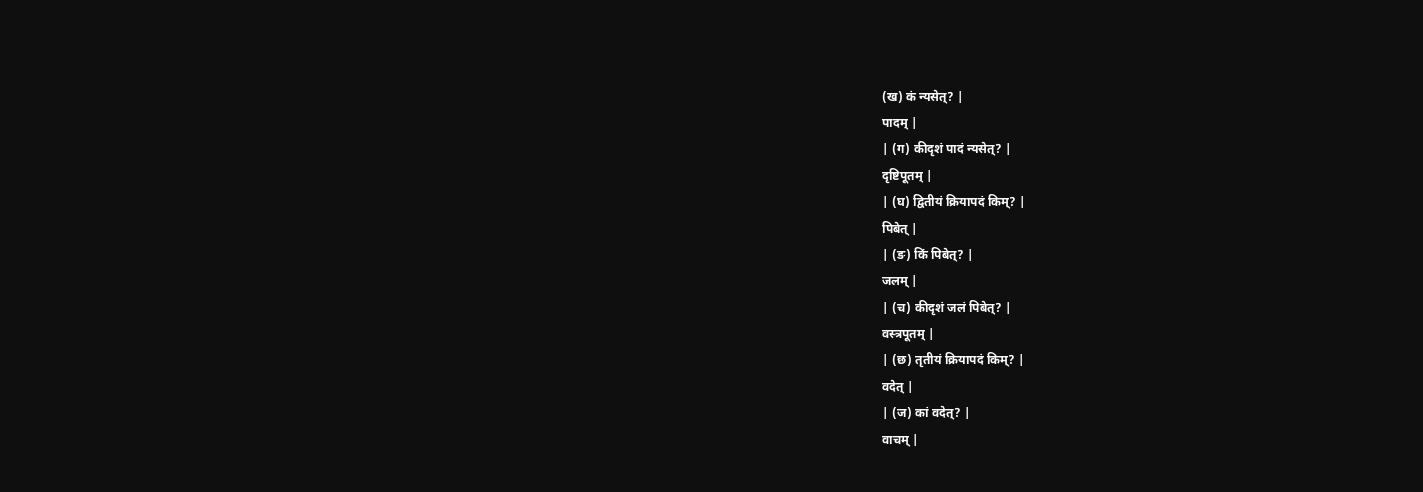(ख) कं न्यसेत्? |
पादम् |
| (ग) कीदृशं पादं न्यसेत्? |
दृष्टिपूतम् |
| (घ) द्वितीयं क्रियापदं किम्? |
पिबेत् |
| (ङ) किं पिबेत्? |
जलम् |
| (च) कीदृशं जलं पिबेत्? |
वस्त्रपूतम् |
| (छ) तृतीयं क्रियापदं किम्? |
वदेत् |
| (ज) कां वदेत्? |
वाचम् |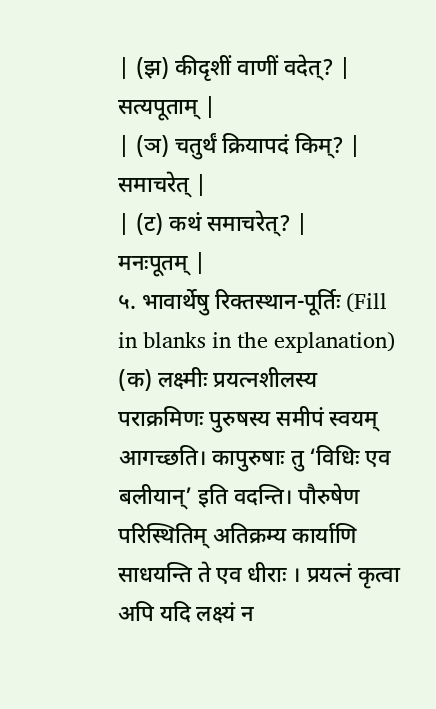| (झ) कीदृशीं वाणीं वदेत्? |
सत्यपूताम् |
| (ञ) चतुर्थं क्रियापदं किम्? |
समाचरेत् |
| (ट) कथं समाचरेत्? |
मनःपूतम् |
५. भावार्थेषु रिक्तस्थान-पूर्तिः (Fill in blanks in the explanation)
(क) लक्ष्मीः प्रयत्नशीलस्य पराक्रमिणः पुरुषस्य समीपं स्वयम् आगच्छति। कापुरुषाः तु ‘विधिः एव बलीयान्’ इति वदन्ति। पौरुषेण परिस्थितिम् अतिक्रम्य कार्याणि साधयन्ति ते एव धीराः । प्रयत्नं कृत्वा अपि यदि लक्ष्यं न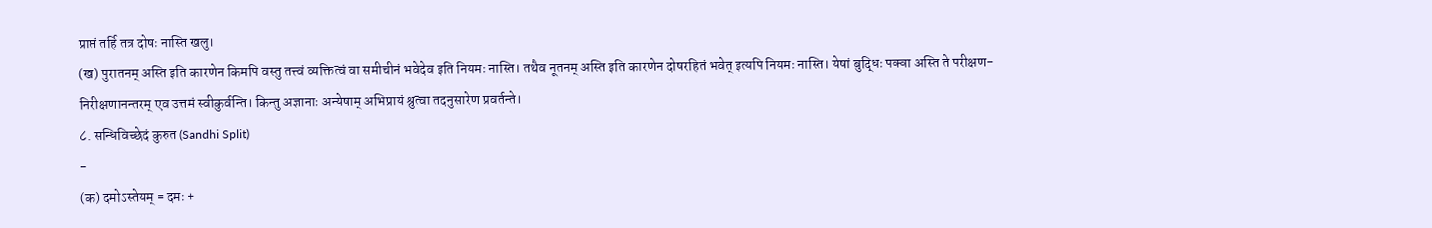प्राप्तं तर्हि तत्र दोषः नास्ति खलु।
(ख) पुरातनम् अस्ति इति कारणेन किमपि वस्तु तत्त्वं व्यक्तित्वं वा समीचीनं भवेदेव इति नियमः नास्ति। तथैव नूतनम् अस्ति इति कारणेन दोषरहितं भवेत् इत्यपि नियमः नास्ति। येषां बुद्धिः पक्वा अस्ति ते परीक्षण-निरीक्षणानन्तरम् एव उत्तमं स्वीकुर्वन्ति। किन्तु अज्ञानाः अन्येषाम् अभिप्रायं श्रुत्वा तदनुसारेण प्रवर्तन्ते।
८. सन्धिविच्छेदं कुरुत (Sandhi Split)
-
(क) दमोऽस्तेयम् = दमः +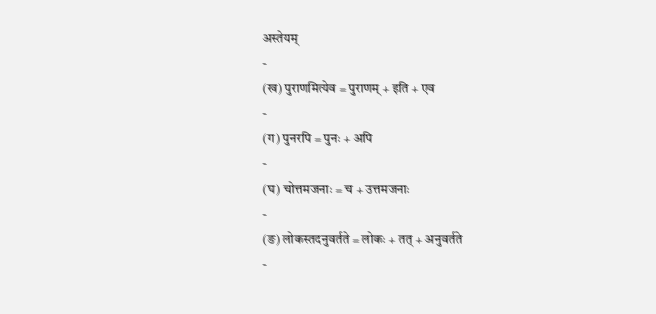अस्तेयम्
-
(ख) पुराणमित्येव = पुराणम् + इति + एव
-
(ग) पुनरपि = पुनः + अपि
-
(घ) चोत्तमजनाः = च + उत्तमजनाः
-
(ङ) लोकस्तदनुवर्तते = लोकः + तत् + अनुवर्तते
-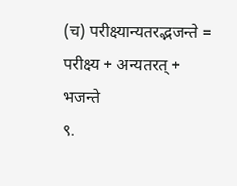(च) परीक्ष्यान्यतरद्भजन्ते = परीक्ष्य + अन्यतरत् + भजन्ते
९.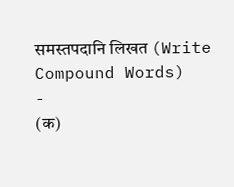समस्तपदानि लिखत (Write Compound Words)
-
(क)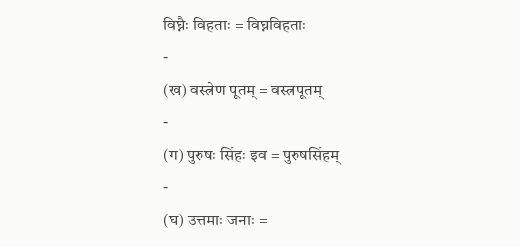विघ्नैः विहताः = विघ्नविहताः
-
(ख) वस्त्रेण पूतम् = वस्त्रपूतम्
-
(ग) पुरुषः सिंहः इव = पुरुषसिंहम्
-
(घ) उत्तमाः जनाः =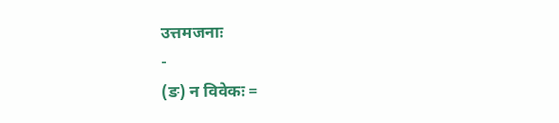उत्तमजनाः
-
(ङ) न विवेकः =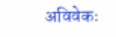अविवेकः